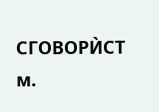СГОВОРЍСТ м.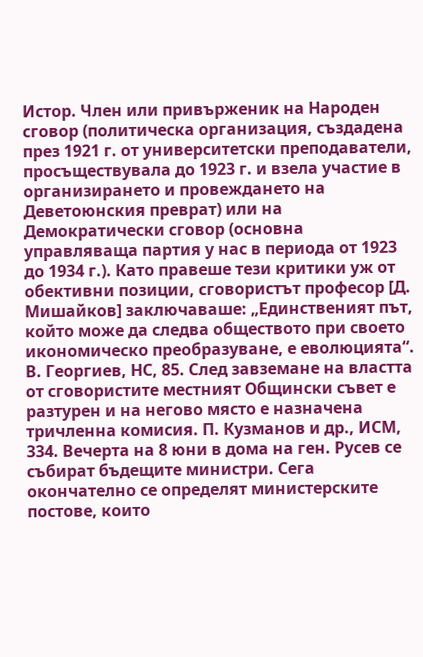Истор. Член или привърженик на Народен сговор (политическа организация, създадена през 1921 г. от университетски преподаватели, просъществувала до 1923 г. и взела участие в организирането и провеждането на Деветоюнския преврат) или на Демократически сговор (основна управляваща партия у нас в периода от 1923 до 1934 г.). Като правеше тези критики уж от обективни позиции, сговористът професор [Д. Мишайков] заключаваше: „Единственият път, който може да следва обществото при своето икономическо преобразуване, е еволюцията“. В. Георгиев, НС, 85. След завземане на властта от сговористите местният Общински съвет е разтурен и на негово място е назначена тричленна комисия. П. Кузманов и др., ИСМ, 334. Вечерта на 8 юни в дома на ген. Русев се събират бъдещите министри. Сега окончателно се определят министерските постове, които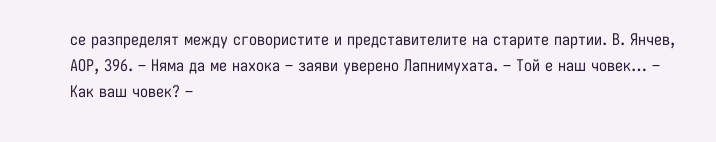се разпределят между сговористите и представителите на старите партии. В. Янчев, АОР, 396. – Няма да ме нахока – заяви уверено Лапнимухата. – Той е наш човек… – Как ваш човек? –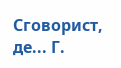Сговорист, де... Г.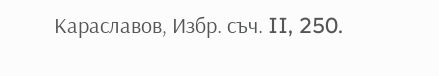Караславов, Избр. съч. II, 250.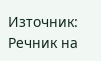Източник: Речник на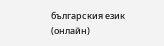българския език (онлайн)